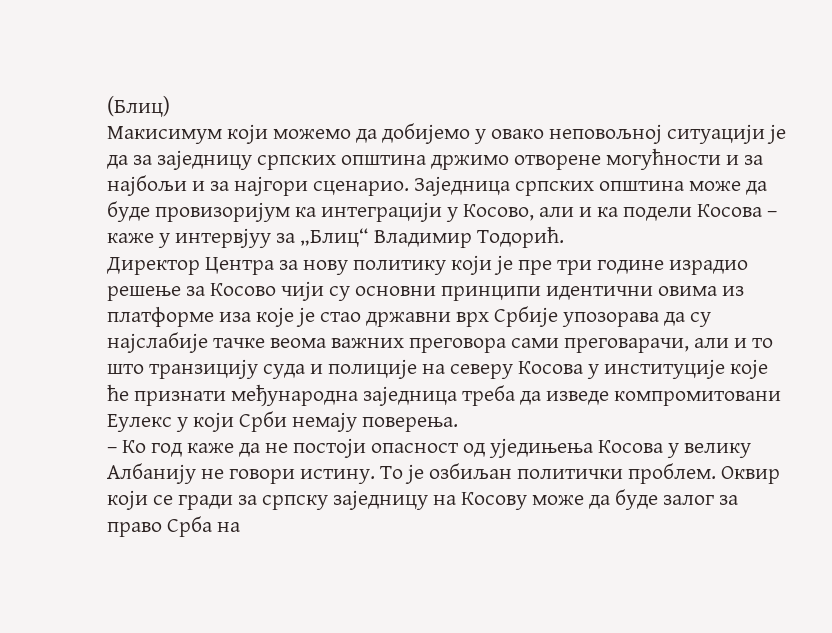(Блиц)
Макисимум који можемо да добијемо у овако неповољној ситуацији је да за заједницу српских општина држимо отворене могућности и за најбољи и за најгори сценарио. Заједница српских општина може да буде провизоријум ка интеграцији у Косово, али и ка подели Косова – каже у интервјуу за „Блиц“ Владимир Тодорић.
Директор Центра за нову политику који је пре три године израдио решење за Косово чији су основни принципи идентични овима из платформе иза које је стао државни врх Србије упозорава да су најслабије тачке веома важних преговора сами преговарачи, али и то што транзицију суда и полиције на северу Косова у институције које ће признати међународна заједница треба да изведе компромитовани Еулекс у који Срби немају поверења.
– Ко год каже да не постоји опасност од уједињења Косова у велику Албанију не говори истину. То је озбиљан политички проблем. Оквир који се гради за српску заједницу на Косову може да буде залог за право Срба на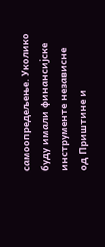самоопредељење. Уколико буду имали финансијске инструменте независне од Приштине и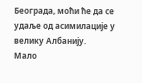Београда, моћи ће да се удаље од асимилације у велику Албанију.
Мало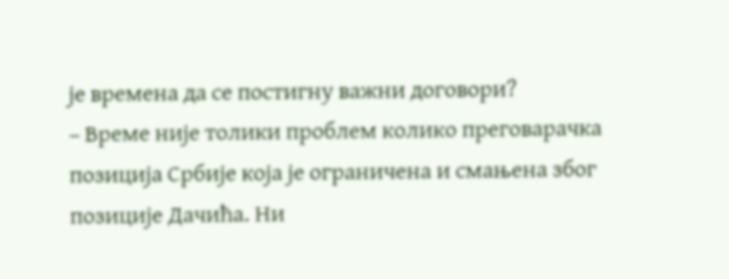је времена да се постигну важни договори?
– Време није толики проблем колико преговарачка позиција Србије која је ограничена и смањена због позиције Дачића. Ни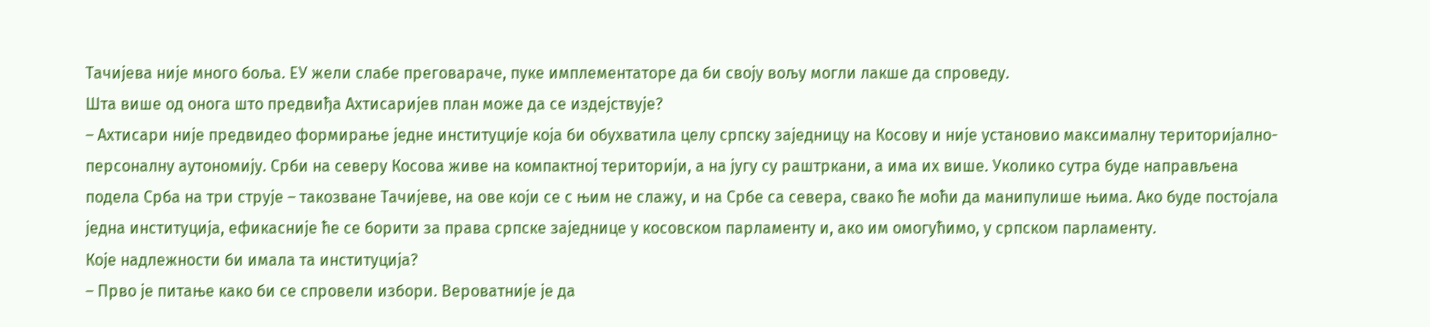Тачијева није много боља. ЕУ жели слабе преговараче, пуке имплементаторе да би своју вољу могли лакше да спроведу.
Шта више од онога што предвиђа Ахтисаријев план може да се издејствује?
– Ахтисари није предвидео формирање једне институције која би обухватила целу српску заједницу на Косову и није установио максималну територијално-персоналну аутономију. Срби на северу Косова живе на компактној територији, а на југу су раштркани, а има их више. Уколико сутра буде направљена подела Срба на три струје – такозване Тачијеве, на ове који се с њим не слажу, и на Србе са севера, свако ће моћи да манипулише њима. Ако буде постојала једна институција, ефикасније ће се борити за права српске заједнице у косовском парламенту и, ако им омогућимо, у српском парламенту.
Које надлежности би имала та институција?
– Прво је питање како би се спровели избори. Вероватније је да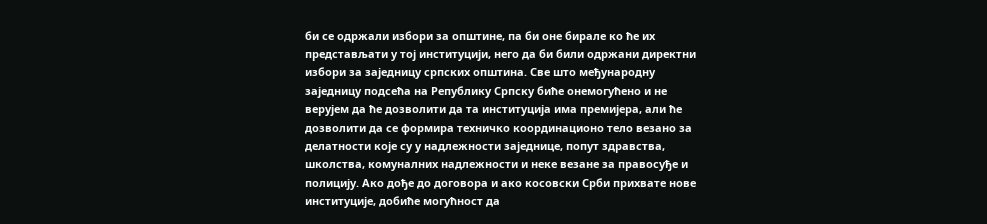би се одржали избори за општине, па би оне бирале ко ће их представљати у тој институцији, него да би били одржани директни избори за заједницу српских општина. Све што међународну заједницу подсећа на Републику Српску биће онемогућено и не верујем да ће дозволити да та институција има премијера, али ће дозволити да се формира техничко координационо тело везано за делатности које су у надлежности заједнице, попут здравства, школства, комуналних надлежности и неке везане за правосуђе и полицију. Ако дође до договора и ако косовски Срби прихвате нове институције, добиће могућност да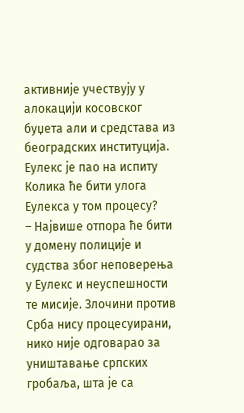активније учествују у алокацији косовског буџета али и средстава из београдских институција.
Еулекс је пао на испиту
Колика ће бити улога Еулекса у том процесу?
– Највише отпора ће бити у домену полиције и судства због неповерења у Еулекс и неуспешности те мисије. Злочини против Срба нису процесуирани, нико није одговарао за уништавање српских гробаља, шта је са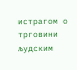истрагом о трговини људским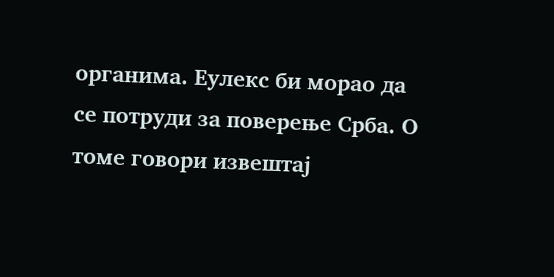органима. Еулекс би морао да се потруди за поверење Срба. О томе говори извештај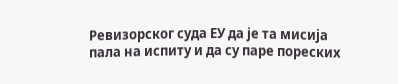Ревизорског суда ЕУ да је та мисија пала на испиту и да су паре пореских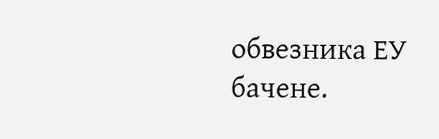обвезника ЕУ бачене.